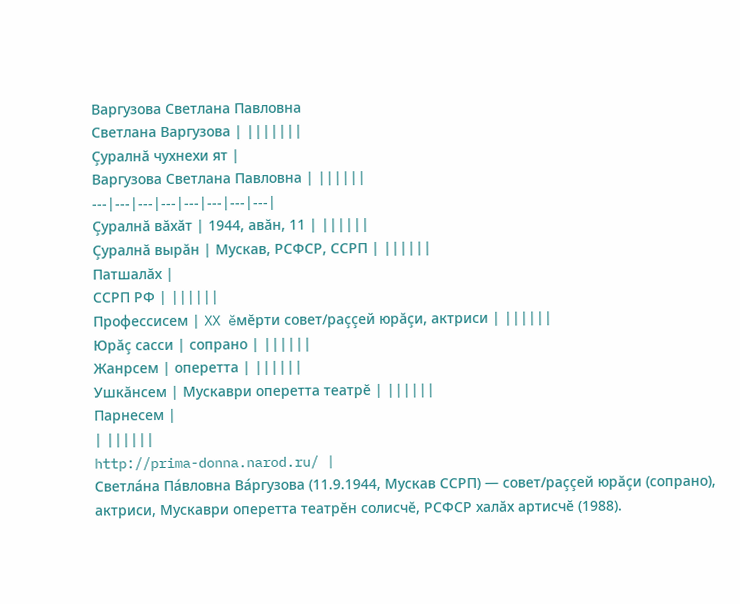Варгузова Светлана Павловна
Светлана Варгузова | |||||||
Çуралнă чухнехи ят |
Варгузова Светлана Павловна | ||||||
---|---|---|---|---|---|---|---|
Çуралнă вăхăт | 1944, авăн, 11 | ||||||
Çуралнă вырăн | Мускав, РСФСР, ССРП | ||||||
Патшалăх |
ССРП РФ | ||||||
Профессисем | XX ĕмĕрти совет/раççей юрăçи, актриси | ||||||
Юрăç сасси | сопрано | ||||||
Жанрсем | оперетта | ||||||
Ушкăнсем | Мускаври оперетта театрĕ | ||||||
Парнесем |
| ||||||
http://prima-donna.narod.ru/ |
Светла́на Па́вловна Ва́ргузова (11.9.1944, Мускав ССРП) — совет/раççей юрăçи (сопрано), актриси, Мускаври оперетта театрĕн солисчĕ, РСФСР халăх артисчĕ (1988).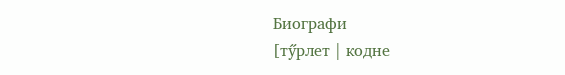Биографи
[тӳрлет | кодне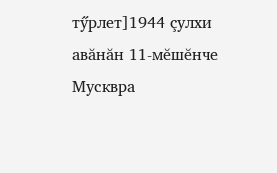тӳрлет]1944 çулхи авăнăн 11-мĕшĕнче Мусквра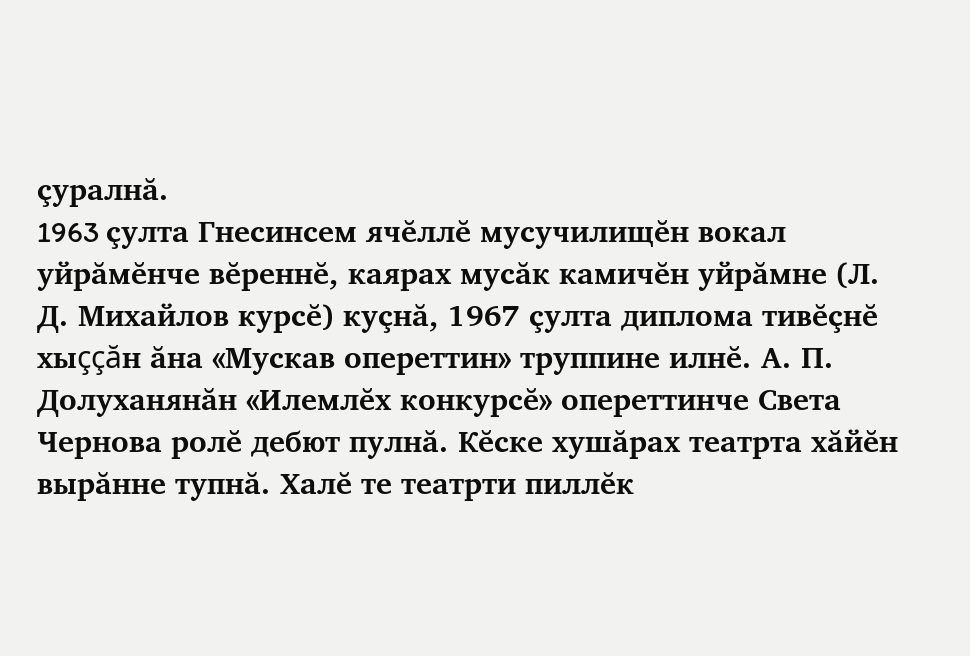çуралнă.
1963 çулта Гнесинсем ячĕллĕ мусучилищĕн вокал уйрăмĕнче вĕреннĕ, каярах мусăк камичĕн уйрăмне (Л. Д. Михайлов курсĕ) куçнă, 1967 çулта диплома тивĕçнĕ хыççăн ăна «Мускав опереттин» труппине илнĕ. А. П. Долуханянăн «Илемлĕх конкурсĕ» опереттинче Света Чернова ролĕ дебют пулнă. Кĕске хушăрах театрта хăйĕн вырăнне тупнă. Халĕ те театрти пиллĕк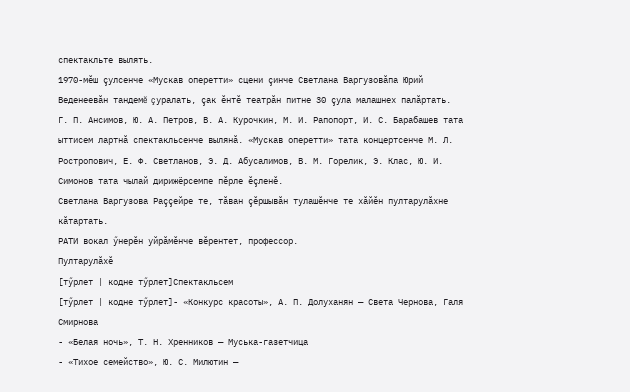спектакльте вылять.
1970-мĕш çулсенче «Мускав оперетти» сцени çинче Светлана Варгузовăпа Юрий Веденеевăн тандемĕ çуралать, çак ĕнтĕ театрăн питне 30 çула малашнех палăртать.
Г. П. Ансимов, Ю. А. Петров, В. А. Курочкин, М. И. Рапопорт, И. С. Барабашев тата ыттисем лартнă спектакльсенче вылянă. «Мускав оперетти» тата концертсенче М. Л. Ростропович, Е. Ф. Светланов, Э. Д. Абусалимов, В. М. Горелик, Э. Клас, Ю. И. Симонов тата чылай дирижёрсемпе пĕрле ĕçленĕ.
Светлана Варгузова Раççейре те, тăван çĕршывăн тулашĕнче те хăйĕн пултарулăхне кăтартать.
РАТИ вокал ӳнерĕн уйрăмĕнче вĕрентет, профессор.
Пултарулăхĕ
[тӳрлет | кодне тӳрлет]Спектакльсем
[тӳрлет | кодне тӳрлет]- «Конкурс красоты», А. П. Долуханян — Света Чернова, Галя Смирнова
- «Белая ночь», Т. Н. Хренников — Муська-газетчица
- «Тихое семейство», Ю. С. Милютин —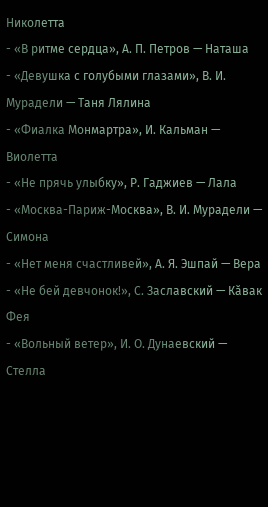Николетта
- «В ритме сердца», А. П. Петров — Наташа
- «Девушка с голубыми глазами», В. И. Мурадели — Таня Лялина
- «Фиалка Монмартра», И. Кальман — Виолетта
- «Не прячь улыбку», Р. Гаджиев — Лала
- «Москва-Париж-Москва», В. И. Мурадели — Симона
- «Нет меня счастливей», А. Я. Эшпай — Вера
- «Не бей девчонок!», С. Заславский — Кăвак Фея
- «Вольный ветер», И. О. Дунаевский — Стелла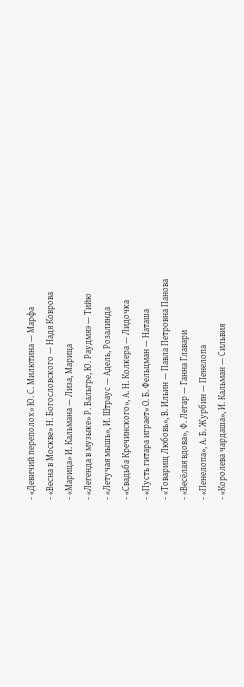- «Девичий переполох» Ю. С. Милютина — Марфа
- «Весна в Москве» Н. Богословского — Надя Коврова
- «Марица» И. Кальмана — Лиза, Марица
- «Легенда в музыке» Р. Вальгре, Ю. Раудмяэ — Тийю
- «Летучая мышь», И. Штраус — Адель, Розалинда
- «Свадьба Кречинского», А. Н. Колкера — Лидочка
- «Пусть гитара играет» О. Б. Фельцман — Наташа
- «Товарищ Любовь», В. Ильин — Павла Петровна Панова
- «Весёлая вдова», Ф. Легар — Ганна Главари
- «Пенелопа», А. Б. Журбин — Пенелопа
- «Королева чардаша», И. Кальман — Сильвия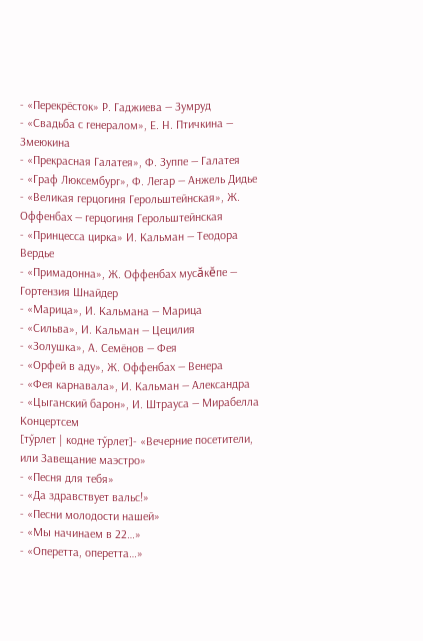- «Перекрёсток» Р. Гаджиева — Зумруд
- «Свадьба с генералом», Е. Н. Птичкина — Змеюкина
- «Прекрасная Галатея», Ф. Зуппе — Галатея
- «Граф Люксембург», Ф. Легар — Анжель Дидье
- «Великая герцогиня Герольштейнская», Ж. Оффенбах — герцогиня Герольштейнская
- «Принцесса цирка» И. Кальман — Теодора Вердье
- «Примадонна», Ж. Оффенбах мусăкĕпе — Гортензия Шнайдер
- «Марица», И. Кальмана — Марица
- «Сильва», И. Кальман — Цецилия
- «Золушка», А. Семёнов — Фея
- «Орфей в аду», Ж. Оффенбах — Венера
- «Фея карнавала», И. Кальман — Александра
- «Цыганский барон», И. Штрауса — Мирабелла
Концертсем
[тӳрлет | кодне тӳрлет]- «Вечерние посетители, или Завещание маэстро»
- «Песня для тебя»
- «Да здравствует вальс!»
- «Песни молодости нашей»
- «Мы начинаем в 22…»
- «Оперетта, оперетта…»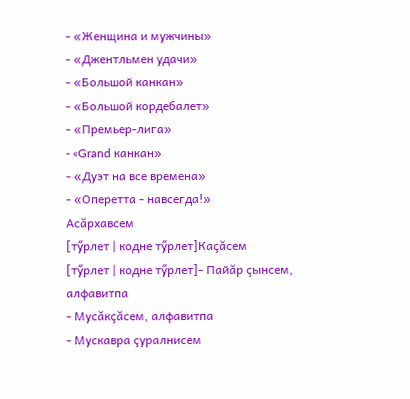- «Женщина и мужчины»
- «Джентльмен удачи»
- «Большой канкан»
- «Большой кордебалет»
- «Премьер-лига»
- «Grand канкан»
- «Дуэт на все времена»
- «Оперетта - навсегда!»
Асăрхавсем
[тӳрлет | кодне тӳрлет]Каçăсем
[тӳрлет | кодне тӳрлет]- Пайăр çынсем, алфавитпа
- Мусăкçăсем, алфавитпа
- Мускавра çуралнисем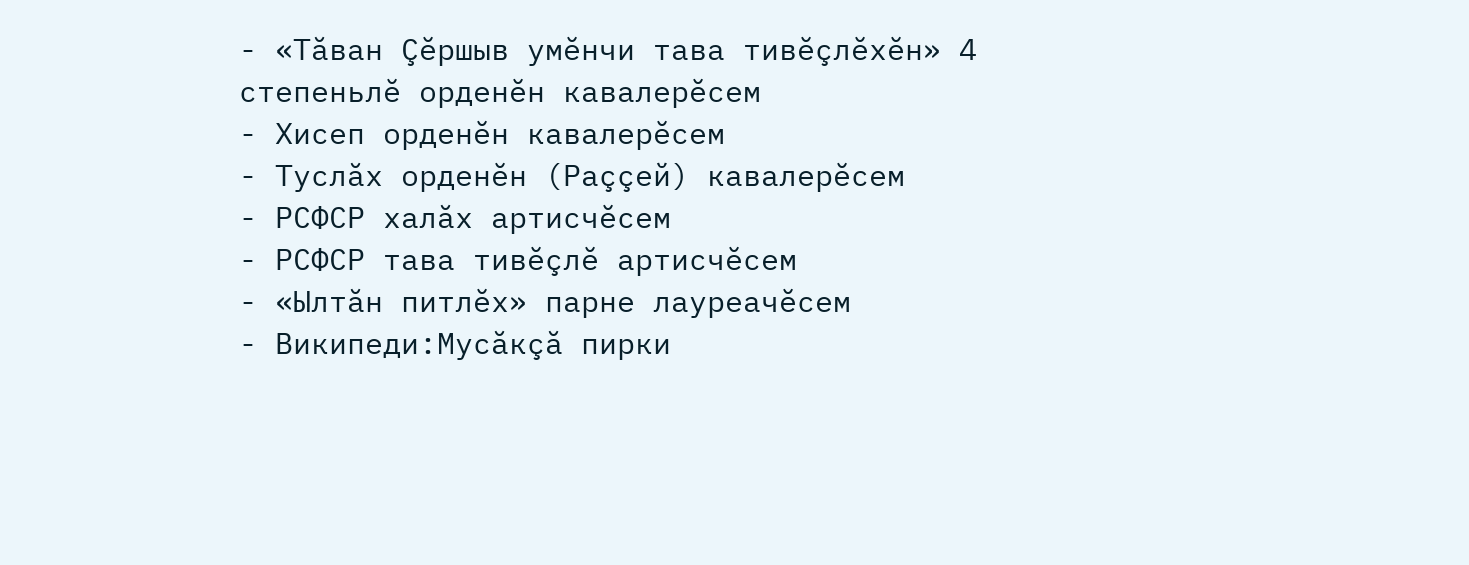- «Тăван Çĕршыв умĕнчи тава тивĕçлĕхĕн» 4 степеньлĕ орденĕн кавалерĕсем
- Хисеп орденĕн кавалерĕсем
- Туслăх орденĕн (Раççей) кавалерĕсем
- РСФСР халăх артисчĕсем
- РСФСР тава тивĕçлĕ артисчĕсем
- «Ылтăн питлĕх» парне лауреачĕсем
- Википеди:Мусăкçă пирки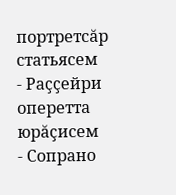портретсăр статьясем
- Раççейри оперетта юрăçисем
- Сопрано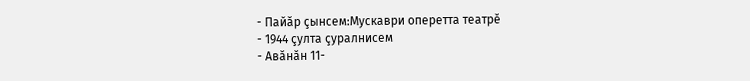- Пайăр çынсем:Мускаври оперетта театрĕ
- 1944 çулта çуралнисем
- Авăнăн 11-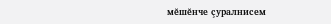мĕшĕнче çуралнисем